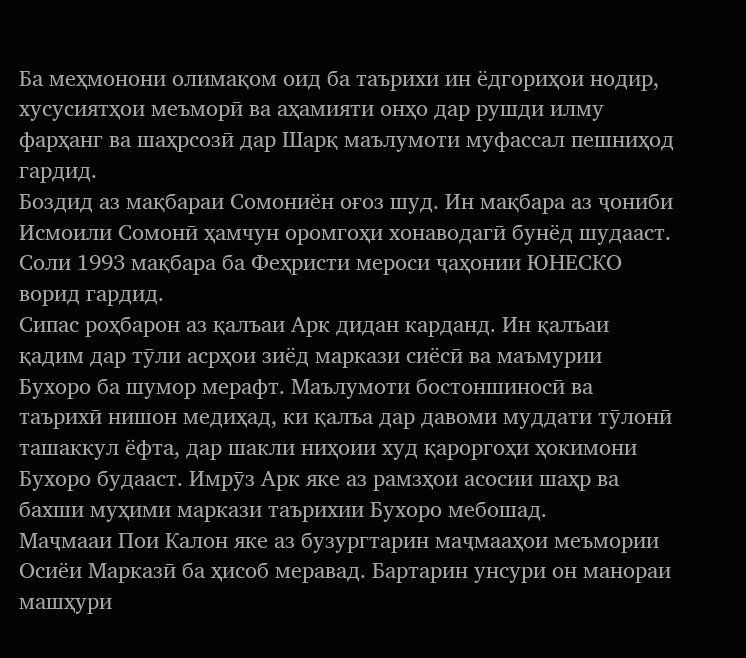Ба меҳмонони олимақом оид ба таърихи ин ёдгориҳои нодир, хусусиятҳои меъморӣ ва аҳамияти онҳо дар рушди илму фарҳанг ва шаҳрсозӣ дар Шарқ маълумоти муфассал пешниҳод гардид.
Боздид аз мақбараи Сомониён оғоз шуд. Ин мақбара аз ҷониби Исмоили Сомонӣ ҳамчун оромгоҳи хонаводагӣ бунёд шудааст. Соли 1993 мақбара ба Феҳристи мероси ҷаҳонии ЮНЕСКО ворид гардид.
Сипас роҳбарон аз қалъаи Арк дидан карданд. Ин қалъаи қадим дар тӯли асрҳои зиёд маркази сиёсӣ ва маъмурии Бухоро ба шумор мерафт. Маълумоти бостоншиносӣ ва таърихӣ нишон медиҳад, ки қалъа дар давоми муддати тӯлонӣ ташаккул ёфта, дар шакли ниҳоии худ қароргоҳи ҳокимони Бухоро будааст. Имрӯз Арк яке аз рамзҳои асосии шаҳр ва бахши муҳими маркази таърихии Бухоро мебошад.
Маҷмааи Пои Калон яке аз бузургтарин маҷмааҳои меъмории Осиёи Марказӣ ба ҳисоб меравад. Бартарин унсури он манораи машҳури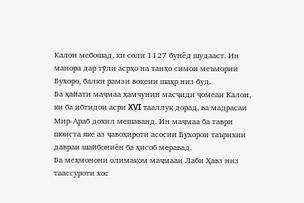Калон мебошад, ки соли 1127 бунёд шудааст. Ин манора дар тӯли асрҳо на танҳо симои меъмории Бухоро, балки рамзи воқеии шаҳр низ буд.
Ба ҳайати маҷмаа ҳамчунин масҷиди ҷомеаи Калон, ки ба ибтидои асри XVI тааллуқ дорад, ва мадрасаи Мир-Араб дохил мешаванд. Ин маҷмаа ба таври шоиста яке аз ҷавоҳироти асосии Бухорои таърихии давраи шайбониён ба ҳисоб меравад.
Ба меҳмонони олимақом маҷмааи Лаби Ҳавз низ таассуроти хос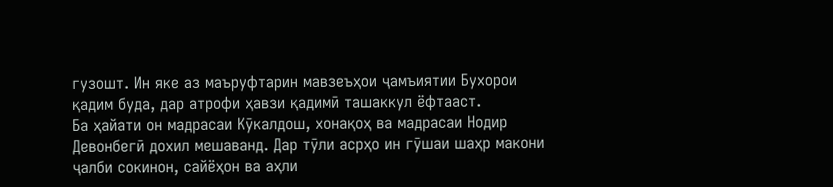гузошт. Ин яке аз маъруфтарин мавзеъҳои ҷамъиятии Бухорои қадим буда, дар атрофи ҳавзи қадимӣ ташаккул ёфтааст.
Ба ҳайати он мадрасаи Кӯкалдош, хонақоҳ ва мадрасаи Нодир Девонбегӣ дохил мешаванд. Дар тӯли асрҳо ин гӯшаи шаҳр макони ҷалби сокинон, сайёҳон ва аҳли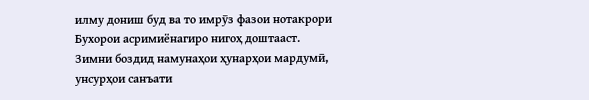илму дониш буд ва то имрӯз фазои нотакрори Бухорои асримиёнагиро нигоҳ доштааст.
Зимни боздид намунаҳои ҳунарҳои мардумӣ, унсурҳои санъати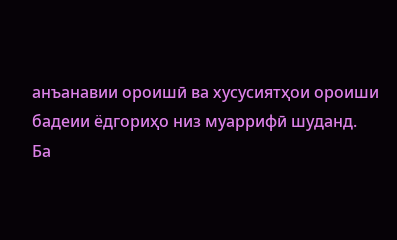анъанавии ороишӣ ва хусусиятҳои ороиши бадеии ёдгориҳо низ муаррифӣ шуданд.
Ба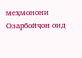меҳмонони Озарбойҷон оид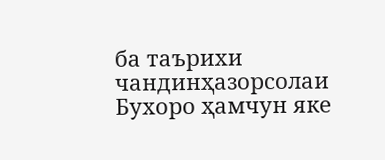ба таърихи чандинҳазорсолаи Бухоро ҳамчун яке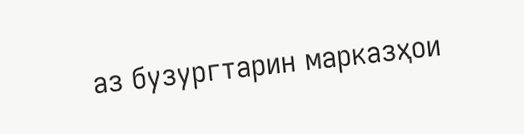аз бузургтарин марказҳои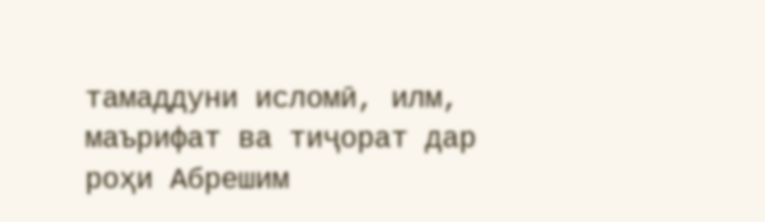тамаддуни исломӣ, илм, маърифат ва тиҷорат дар роҳи Абрешим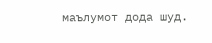маълумот дода шуд.